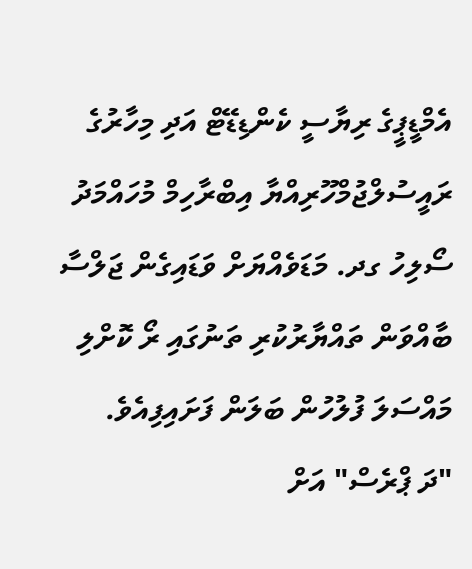އެމްޑީޕީގެ ރިޔާސީ ކެންޑިޑޭޓް އަދި މިހާރުގެ ރައީސުލްޖުމްހޫރިއްޔާ އިބްރާހިމް މުހައްމަދު ސޯލިހު ގދ. މަޑަވެއްޔަށް ވަޑައިގެން ޖަލްސާ ބާއްވަން ތައްޔާރުކުރި ތަނުގައި ރޯ ކޮށްލި މައްސަލަ ފުލުހުން ބަލަން ފަށައިފިއެވެ.
"ދަ ޕްރެސް" އަށް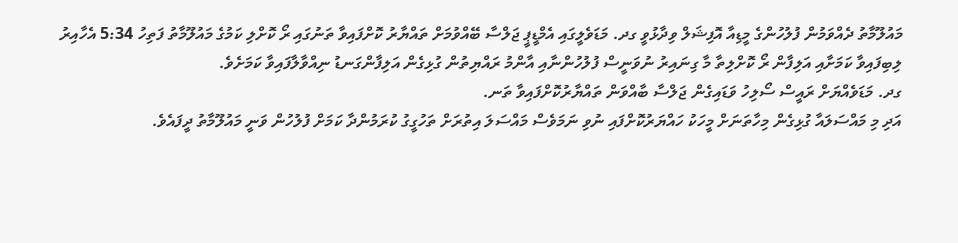މައުލޫމާތު ދެއްވަމުން ފުލުހުންގެ މީޑިއާ އޮފިޝަލް ވިދާޅުވީ ގދ. މަޑަވެލީގައި އެމްޑީޕީ ޖަލްސާ ބޭއްވުމަށް ތައްޔާރު ކޮށްފައިވާ ތަނުގައި ރޯ ކޮށްލި ކަމުގެ މައުލޫމާތު ފަތިހު 5:34 އެހާއިރު ލިބިފައިވާ ކަމަށާއި އަލިފާން ރޯ ކޮށްލިތާ މާ ގިނައިރު ނުވަނީސް ފުލުހުންނާއި އާންމު ރައްޔިތުން ގުޅިގެން އަލިފާންގަނޑު ނިއްވާލާފައިވާ ކަމަށެވެ.
ގދ. މަޑަވެއްޔަށް ރައީސް ސޯލިހު ވަޑައިގެން ޖަލްސާ ބާއްވަން ތައްޔާރުކޮށްފައިވާ ތަނ.
އަދި މި މައްސަލައާ ގުޅިގެން މިހާތަނަށް މީހަކު ހައްޔަރުކޮށްފައި ނުވި ނަމަވެސް މައްސަލަ އިތުރަށް ތަހުގީގު ކުރަމުންދާ ކަމަށް ފުލުހުން ވަނީ މައުލޫމާތު ދީފައެވެ.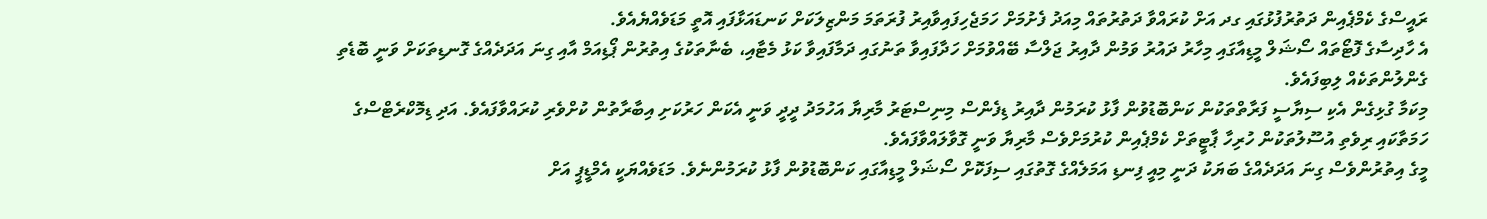ރައީސްގެ ކެމްޕެއިން ދަތުރުފުޅުގައި ގދ އަށް ކުރައްވާ ދަތުރުތައް މިއަދު ފެށުމަށް ހަމަޖެހިފައިވާއިރު ފުރަތަމަ މަންޒިލަކަށް ކަނޑައަޅާފައި އޮތީ މަޑަވެއްޔެއެވެ.
އެ ހާދިސާގެ ފޮޓޯތައް ސޯޝަލް މީޑިއާގައި މިހާރު ދައުރު ވަމުން ދާއިރު ޖަލްސާ ބޭއްވުމަށް ހަދާފައިވާ ތަނުގައި ދަމާފައިވާ ކަޅު މެޓާއި، ބެނާތަކުގެ އިތުރުން ޕޯޑިއަމް އާއި ގިނަ އަދަދެއްގެ ގޮނޑިތަކަށް ވަނީ ބޮޑެތި ގެންލުންތަކެއް ލިބިފައެވެ.
މިކަމާ ގުޅިގެން އެކި ސިޔާސީ ފަރާތްތަކުން ކަންބޮޑުވުން ފާޅު ކުރަމުން ދާއިރު ޑިފެންސް މިނިސްޓަރު މާރިޔާ އަހުމަދު ދީދީ ވަނީ އެކަން ހަރުކަށި އިބާރާތުން ކުށްވެރި ކުރައްވާފައެވެ. އަދި ޑިމޮކްރެޓްސްގެ ހަމަތާކައި ރިވެތި އުސޫލުތަކުން ހުރިހާ ޕާޓީތަށް ކެމްޕެއިން ކުރުމަށްވެސް މާރިޔާ ވަނީ ގޮވާލައްވާފައެވެ.
މީގެ އިތުރުންވެސް ގިނަ އަދަދެއްގެ ބަޔަކު ދަނީ މިއީ ފިނޑި އަމަލެއްގެ ގޮތުގައި ސިފަކޮށް ސޯޝަލް މީޑިއާގައި ކަންބޮޑުވުން ފާޅު ކުރަމުންނެވެ. މަޑަވެއްޔަކީ އެމްޑީޕީ އަށް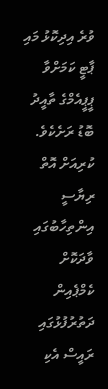ވުރެ އިދިކޮޅު މައި ޕާޓީ ކަމަށްވާ ޕީޕީއެމްގެ ތާއީދު ބޮޑު ރަށެކެވެ.
ކުރިއަށް އޮތް ރިޔާސީ އިންތިހާބުގައި ވާދަކޮށް ކެމްޕެއިން ދަތުރުފުޅުގައި ރައީސް އެކި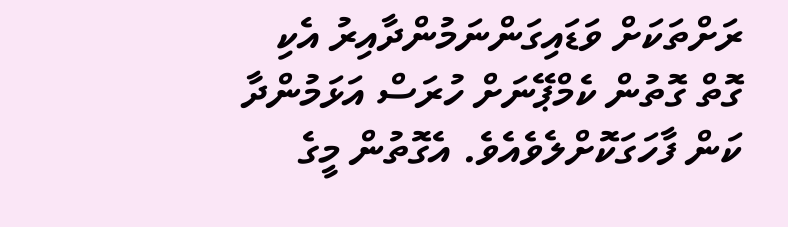ރަށްތަކަށް ވަޑައިގަންނަމުންދާއިރު އެކި ގޮތް ގޮތުން ކެމްޕޭނަށް ހުރަސް އަޅަމުންދާ ކަން ފާހަގަކޮށްލެވެއެވެ. އެގޮތުން މީގެ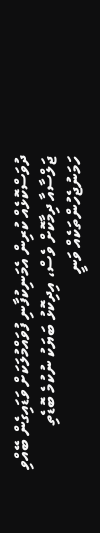ދުވަސްކޮޅެއް ކުރިން އެމަނިކުފާނި ފުވައްމުލަކަށް ވަޑައިގެން ބޭއްވި ޖަލްސާއާ ދިމާކޮށް ވެސް، އިދިކޮޅު ބަޔަކު ނުކުމެ ބޮޑެތި ހަމަނުޖެހުންތަކެއް ވަނީ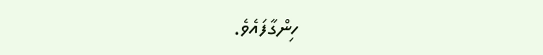ހިންގާފައެވެ.